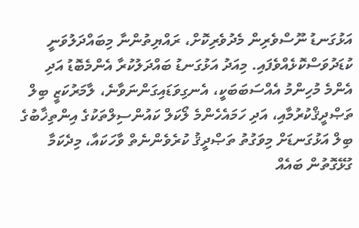އަޅުގަނޑު ނޫސްވެރިން މެދުވެރިކޮށް، ރައްޔިތުންނާ މިބައްދަލުވަނީ ކުޑަދުވަސްކޮޅެއްވެފައި. މިއަދު އަޅުގަނޑު ބައްދަލުކުރާ އެންމެބޮޑު އަދި އެންމެ މުހިންމު އެއްސަބަބަކީ، އެނގިވަޑައިގަންނަވާނެ، ލާމަރުކަޒީ ބިލް ތަޞްދީޤްކުރުމާއި، އަދި ހަމައެހެންމެ ލޯކަލް ކައުންސިލްތަކުގެ އިންތިޚާބުގެ ބިލް އަޅުގަނޑަށް މިވަގުތު ތަޞްދީޤު ކުރެވެންނެތް ވާހަކައާ، މިދެކަމާ ގުޅޭގޮތުން ބައެއް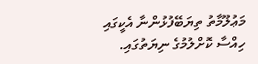މަޢުލޫމާތު ތިޔަބޭފުޅުންނާ އެކީގައި ހިއްސާ ކޮށްލުމުގެ ނިޔަތުގައި.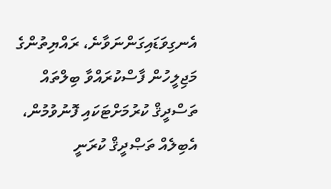އެނގިވަޑައިގަންނަވާނެ، ރައްޔިތުންގެ މަޖިލީހުން ފާސްކުރައްވާ ބިލްތައް ތަސްދީޤް ކުރުމަށްޓަކައި ފޮނުވުމުން، އެބިލެއް ތަޞްދީޤް ކުރަނީ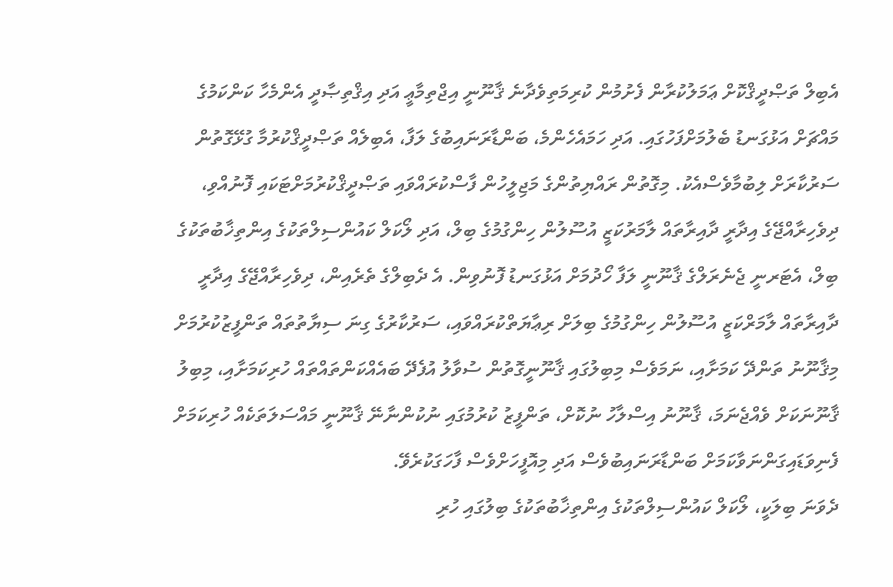އެބިލް ތަޞްދީޤްކޮށް ޢަމަލުކުރާން ފެށުމުން ކުރިމަތިވެދާނެ ޤާނޫނީ އިޖްތިމާޢީ އަދި އިޤްތިޞާދީ އެންމެހާ ކަންކަމުގެ މައްޗަށް އަޅުގަނޑު ބެލުމަށްފަހުގައި. އަދި ހަމައެހެންމެ، ބަންޑާރަނައިބުގެ ލަފާ، އެބިލެއް ތަޞްދީޤްކުރުމާ ގުޅޭގޮތުން ސަރުކާރަށް ލިބުމާވެސްއެކު. މިގޮތުން ރައްޔިތުންގެ މަޖިލީހުން ފާސްކުރައްވައި ތަޞްދީޤްކުރުމަށްޓަކައި ފޮނުއްވި، ދިވެހިރާއްޖޭގެ އިދާރީ ދާއިރާތައް ލާމަރުކަޒީ އުސޫލުން ހިންގުމުގެ ބިލް، އަދި ލޯކަލް ކައުންސިލްތަކުގެ އިންތިޚާބުތަކުގެ ބިލް، އެޓަރނީ ޖެނެރަލްގެ ޤާނޫނީ ލަފާ ހޯދުމަށް އަޅުގަނޑު ފޮނުވިން. އެ ދެބިލްގެ ތެރެއިން، ދިވެހިރާއްޖޭގެ އިދާރީ ދާއިރާތައް ލާމަރްކަޒީ އުސޫލުން ހިންގުމުގެ ބިލަށް ރިޢާޔަތްކުރައްވައި، ސަރުކާރުގެ ގިނަ ސިޔާތުތައް ތަންފީޒުކުރުމަށް މިޤާނޫނު ތަންދޭ ކަމަށާއި، ނަމަވެސް މިބިލުގައި ޤާނޫނީގޮތުން ސުވާލު އުފެދޭ ބައެއްކަންތައްތައް ހުރިކަމަށާއި، މިބިލު ޤާނޫނަކަށް ވެއްޖެނަމަ، ޤާނޫނު އިސްލާހު ނުކޮށް، ތަންފީޒު ކުރުމުގައި ނުކުންނާނޭ ޤާނޫނީ މައްސަލަތަކެއް ހުރިކަމަށް ފެނިވަޑައިގަންނަވާކަމަށް ބަންޑާރަނައިބުވެސް އަދި މިއޮފީހަށްވެސް ފާހަގަކުރެވޭ.
ދެވަނަ ބިލަކީ، ލޯކަލް ކައުންސިލްތަކުގެ އިންތިޚާބުތަކުގެ ބިލުގައި ހުރި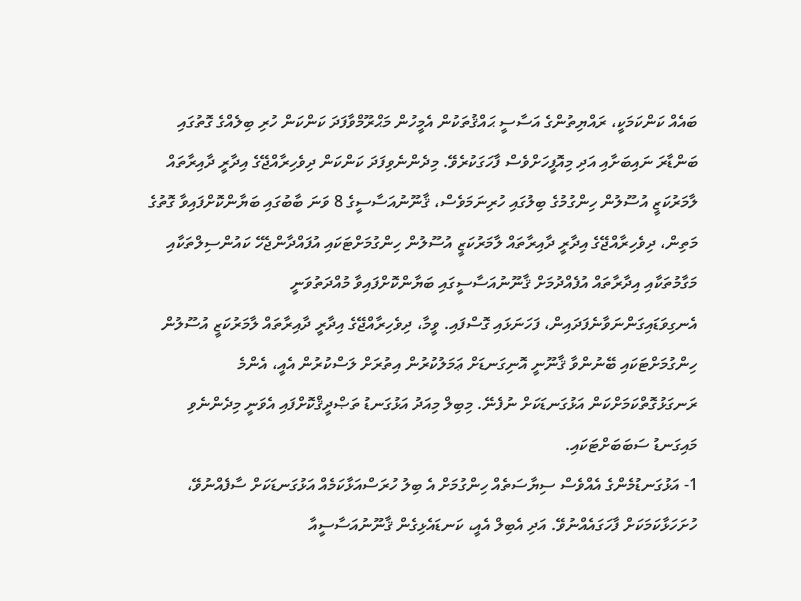ބައެއް ކަންކަމަކީ، ރައްޔިތުންގެ އަސާސީ ޙައްޤުތަކުން އެމީހުން މަޙްރޫމްވާފަދަ ކަންކަން ހުރި ބިލެއްގެ ގޮތުގައި ބަންޑާރަ ނައިބަށާއި އަދި މިއޮފީހަށްވެސް ފާހަގަކުރެވޭ. މިދެންނެވިފަދަ ކަންކަން ދިވެހިރާއްޖޭގެ އިދާރީ ދާއިރާތައް ލާމަރުކަޒީ އުސޫލުން ހިންގުމުގެ ބިލުގައި ހުރިނަމަވެސް، ޤާނޫނުއަސާސީގެ 8 ވަނަ ބާބުގައި ބަޔާންކޮށްފައިވާ ގޮތުގެ މަތިން، ދިވެހިރާއްޖޭގެ އިދާރީ ދާއިރާތައް ލާމަރުކަޒީ އުސޫލުން ހިންގުމަށްޓަކައި އުފައްދާންޖެހޭ ކައުންސިލްތަކާއި މަގާމުތަކާއި އިދާރާތައް އުފެއްދުމަށް ޤާނޫނުއަސާސީގައި ބަޔާންކޮށްފައިވާ މުއްދަތުވަނީ އެނގިވަޑައިގަންނަވާނެފަދައިން، ފަހަނަޅައި ގޮސްފައި. ވީމާ، ދިވެހިރާއްޖޭގެ އިދާރީ ދާއިރާތައް ލާމަރުކަޒީ އުސޫލުން ހިންގުމަށްޓަކައި ބޭނުންވާ ޤާނޫނީ އޮނިގަނޑަށް ޢަމަލުކުރުން އިތުރަށް ލަސްކުރުން އެއީ، އެންމެ ރަނގަޅުގޮތްކަމަށްކަން އަޅުގަނޑަކަށް ނުފެނޭ. މިބިލް މިއަދު އަޅުގަނޑު ތަޞްދީޤްކޮށްފައި އެވަނީ މިދެންނެވި މައިގަނޑު ސަބަބަށްޓަކައި.
1- އަޅުގަނޑުމެންގެ އެއްވެސް ސިޔާސަތެއް ހިންގުމަށް އެ ބިލު ހުރަސްއަޅާކަމެއް އަޅުގަނޑަކަށް ސާފެއްނުވޭ، ހުށަހަޅާކަމަކަށް ފާހަގައެއްނުވޭ. އަދި އެބިލް އެއީ، ކަނޑައެޅިގެން ޤާނޫނުއަސާސީއާ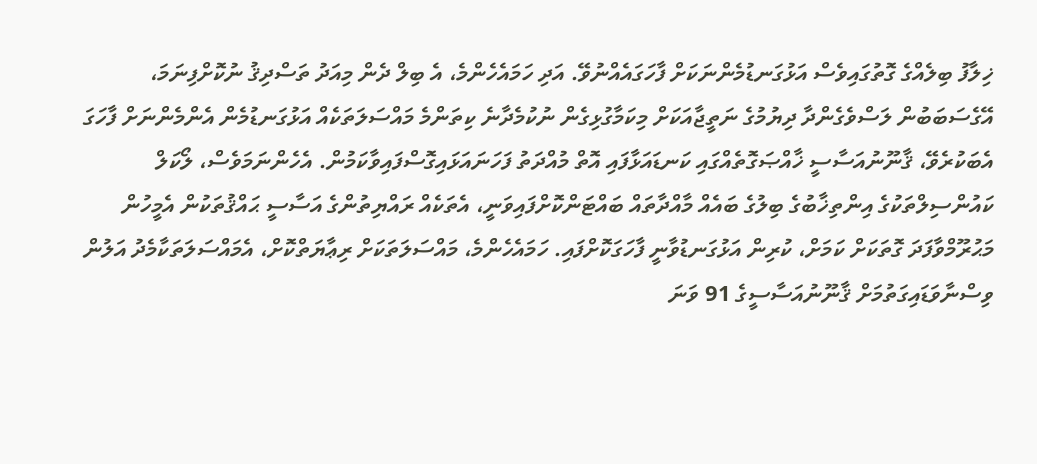ޚިލާފު ބިލެއްގެ ގޮތުގައިވެސް އަޅުގަނޑުމެންނަކަށް ފާހަގައެއްނުވޭ. އަދި ހަމައެހެންމެ، އެ ބިލް ދެން މިއަދު ތަސްދިޤު ނުކޮށްފިނަމަ، އޭގެސަބަބުން ލަސްވެގެންދާ ދިޔުމުގެ ނަތީޖާއަކަށް މިކަމާގުޅިގެން ނުކުމެދާނެ ކިތަންމެ މައްސަލަތަކެއް އަޅުގަނޑުމެން އެންމެންނަށް ފާހަގަ އެބަކުރެވޭ، ޤާނޫނުއަސާސީ ޚާއްޞަގޮތެއްގައި ކަނޑައަޅާފައި އޮތް މުއްދަތު ފަހަނައަޅައިގޮސްފައިވާކަމުން. އެހެންނަމަވެސް، ލޯކަލް ކައުންސިލްތަކުގެ އިންތިޚާބުގެ ބިލުގެ ބައެއް މާއްދާތައް ބައްޓަންކޮށްފައިވަނީ، އެތަކެއް ރައްޔިތުންގެ އަސާސީ ޙައްޤުތަކުން އެމީހުން މަޙުރޫމްވާފަދަ ގޮތަކަށް ކަމަށް، ކުރިން އަޅުގަނޑުވާނީ ފާހަގަކޮށްފައި. ހަމައެހެންމެ، މައްސަލަތަކަށް ރިޢާޔަތްކޮށް، އެމައްސަލަތަކާމެދު އަލުން ވިސްނާވަޑައިގަތުމަށް ޤާނޫނުއަސާސީގެ 91 ވަނަ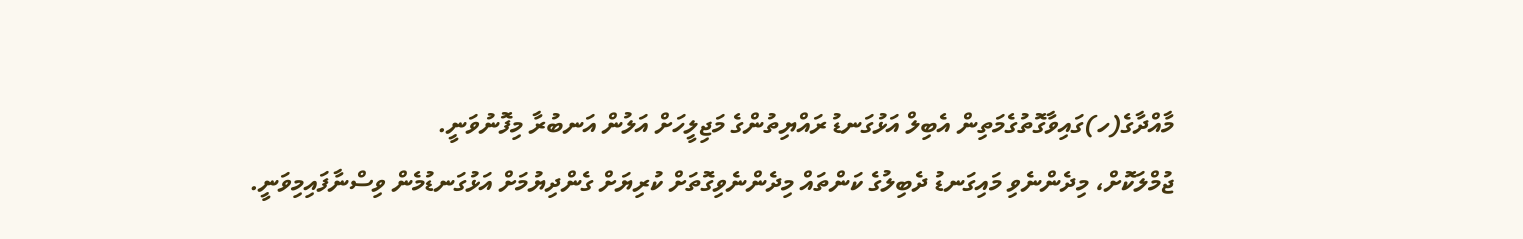މާއްދާގެ(ހ)ގައިވާގޮތުގެމަތިން އެބިލް އަޅުގަނޑު ރައްޔިތުންގެ މަޖިލީހަށް އަލުން އަނބުރާ މިފޮނުވަނީ.
ޖުމްލަކޮށް، މިދެންނެވި މައިގަނޑު ދެބިލުގެ ކަންތައް މިދެންނެވިގޮތަށް ކުރިޔަށް ގެންދިޔުމަށް އަޅުގަނޑުމެން ވިސްނާފައިމިވަނީ.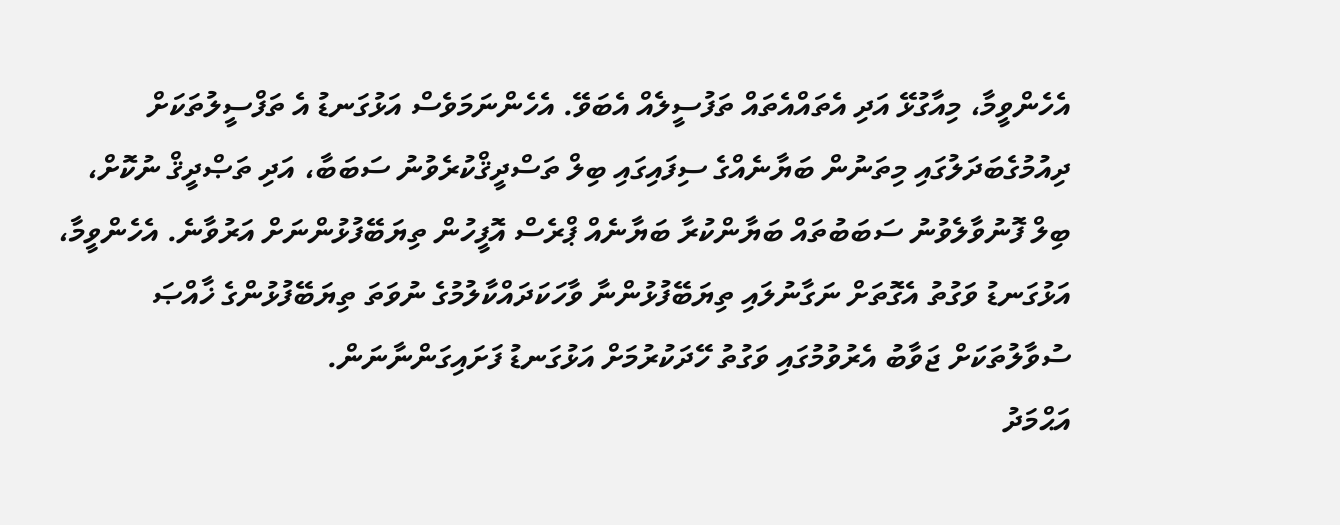އެހެންވީމާ، މިއާގުޅޭ އަދި އެތައްއެތައް ތަފުސީލެއް އެބަވޭ. އެހެންނަމަވެސް އަޅުގަނޑު އެ ތަފްސީލުތަކަށް ދިއުމުގެބަދަލުގައި މިތަނުން ބަޔާނެއްގެ ސިފައިގައި ބިލް ތަސްދީޤްކުރެވުނު ސަބަބާ، އަދި ތަޞްދީޤް ނުކޮށް، ބިލް ފޮނުވާލެވުނު ސަބަބުތައް ބަޔާންކުރާ ބަޔާނެއް ޕްރެސް އޮފީހުން ތިޔަބޭފުޅުންނަށް އަރުވާނެ. އެހެންވީމާ، އަޅުގަނޑު ވަގުތު އެގޮތަށް ނަގާނުލައި ތިޔަބޭފުޅުންނާ ވާހަކަދައްކާލުމުގެ ނުވަތަ ތިޔަބޭފުޅުންގެ ޚާއްޞަ ސުވާލުތަކަށް ޖަވާބު އެރުވުމުގައި ވަގުތު ހޭދަކުރުމަށް އަޅުގަނޑު ފަށައިގަންނާނަން.
އަޙްމަދު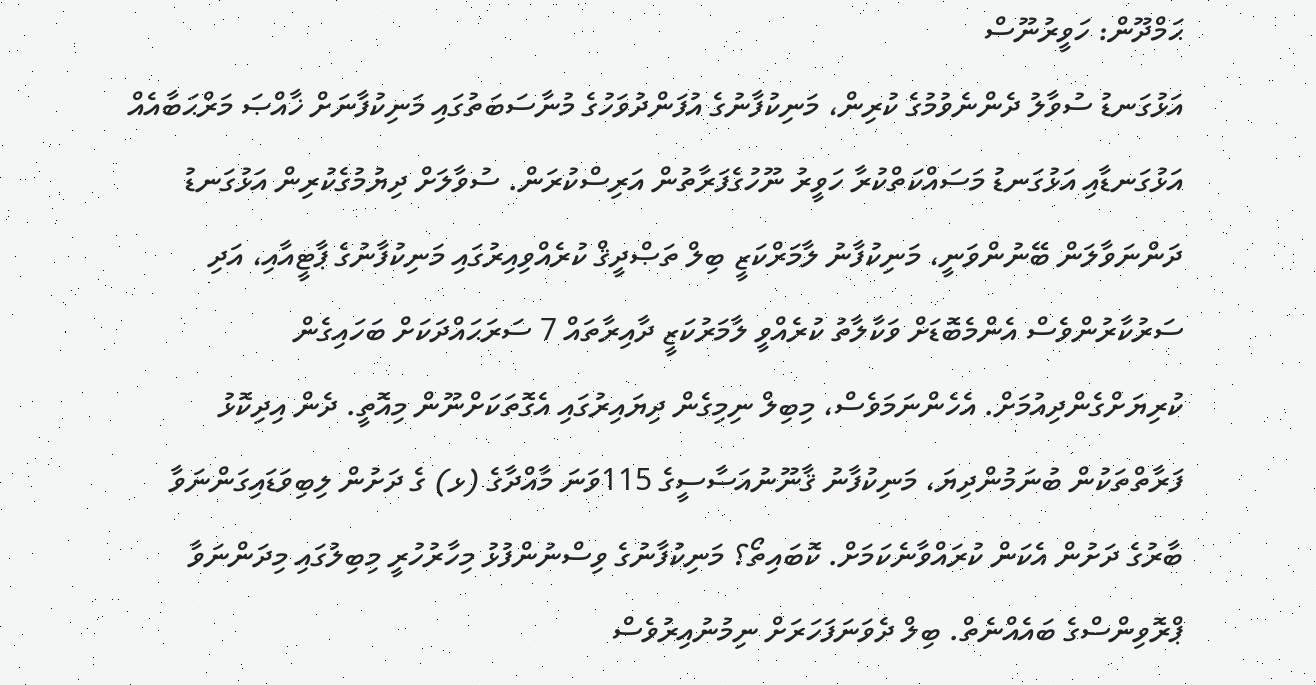ޙަމްދޫން: ހަވީރުނޫސް
އަޅުގަނޑު ސުވާލު ދެންނެވުމުގެ ކުރިން، މަނިކުފާނުގެ އުފަންދުވަހުގެ މުނާސަބަތުގައި މަނިކުފާނަށް ޚާއްޞަ މަރްޙަބާއެއް އަޅުގަނޑާއި އަޅުގަނޑު މަސައްކަތްކުރާ ހަވީރު ނޫހުގެފަރާތުން އަރިސްކުރަން. ސުވާލަށް ދިޔުމުގެކުރިން އަޅުގަނޑު ދަންނަވާލަން ބޭނުންވަނީ، މަނިކުފާނު ލާމަރްކަޒީ ބިލް ތަޞްދީޤް ކުރެއްވިއިރުގައި މަނިކުފާނުގެ ޕާޓީއާއި، އަދި ސަރުކާރުންވެސް އެންމެބޮޑަށް ވަކާލާތު ކުރެއްވީ ލާމަރުކަޒީ ދާއިރާތައް 7 ސަރަޙައްދަކަށް ބަހައިގެން ކުރިޔަށްގެންދިއުމަށް. އެހެންނަމަވެސް، މިބިލް ނިމިގެން ދިޔައިރުގައި އެގޮތަކަށްނޫން މިއޮތީ. ދެން އިދިކޮޅު ފަރާތްތަކުން ބުނަމުންދިޔަ، މަނިކުފާނު ޤާނޫނުއަސާސީގެ 115ވަނަ މާއްދާގެ (ޅ) ގެ ދަށުން ލިބިވަޑައިގަންނަވާ ބާރުގެ ދަށުން އެކަން ކުރައްވާނެކަމަށް. ކޮބައިތޯ؟ މަނިކުފާނުގެ ވިސްނުންފުޅު މިހާރުހުރީ މިބިލުގައި މިދަންނަވާ ޕްރޮވިންސްގެ ބައެއްނެތް. ބިލް ދެވަނަފަހަރަށް ނިމުނުއިރުވެސް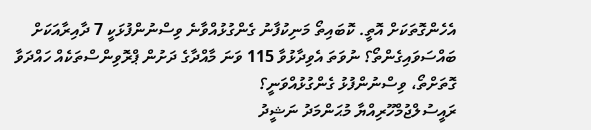އެހެންގޮތަކަށް އޮތީ. ކޮބައިތޯ މަނިކުފާނު ގެންގުޅުއްވާނެ ވިސްނުންފުޅަކީ 7 ދާއިރާއަކަށް ބައްސަވައިގެންތޯ؟ ނުވަތަ އެވިދާޅުވާ 115 ވަނަ މާއްދާގެ ދަށުން ޕްރޮވިންސްތަކެއް ހައްދަވާ ގޮތަށްތޯ، ވިސްނުންފުޅު ގެންގުޅުއްވަނީ؟
ރައީސުލްޖުމްހޫރިއްޔާ މުޙަންމަދު ނަޝީދު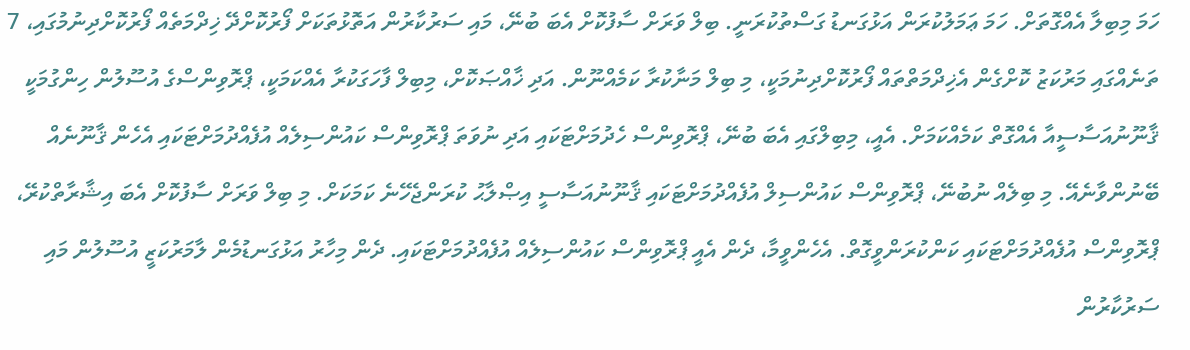ހަމަ މިބިލާ އެއްގޮތަށް. ހަމަ ޢަމަލުކުރަން އަޅުގަނޑު ގަސްތުކުރަނީ. ބިލް ވަރަށް ސާފުކޮށް އެބަ ބުނޭ، މައި ސަރުކާރުން އަތޮޅުތަކަށް ފޯރުކޮށްދޭ ޚިދްމަތެއް ފޯރުކޮށްދިނުމުގައި، 7 ތަނެއްގައި މަރުކަޒު ކޮށްގެން އެޚިދްމަތްތައް ފޯރުކޮށްދިނުމަކީ، މި ބިލް މަނާކުރާ ކަމެއްނޫން. އަދި ޚާއްޞަކޮށް، މިބިލް ފާހަގަކުރާ އެއްކަމަކީ، ޕްރޮވިންސްގެ އުސޫލުން ހިންގުމަކީ ޤާނޫނުއަސާސީއާ އެއްގޮތް ކަމެއްކަމަށް. އެއީ، މިބިލްގައި އެބަ ބުނޭ، ޕްރޮވިންސް ހެދުމަށްޓަކައި އަދި ނުވަތަ ޕްރޮވިންސް ކައުންސިލެއް އުފެއްދުމަށްޓަކައި އެހެން ޤާނޫނެއް ބޭނުންވާނެއޭ. މި ބިލެއް ނުބުނޭ، ޕްރޮވިންސް ކައުންސިލް އުފެއްދުމަށްޓަކައި ޤާނޫނުއަސާސީ އިޞްލާޙު ކުރަންޖެހޭނެ ކަމަކަށް. މި ބިލް ވަރަށް ސާފުކޮށް އެބަ އިޝާރާތްކުރޭ، ޕްރޮވިންސް އުފެއްދުމަށްޓަކައި ކަންކުރަންވީގޮތް. އެހެންވީމާ، ދެން އެއީ ޕްރޮވިންސް ކައުންސިލެއް އުފެއްދުމަށްޓަކައި. ދެން މިހާރު އަޅުގަނޑުމެން ލާމަރުކަޒީ އުސޫލުން މައި ސަރުކާރުން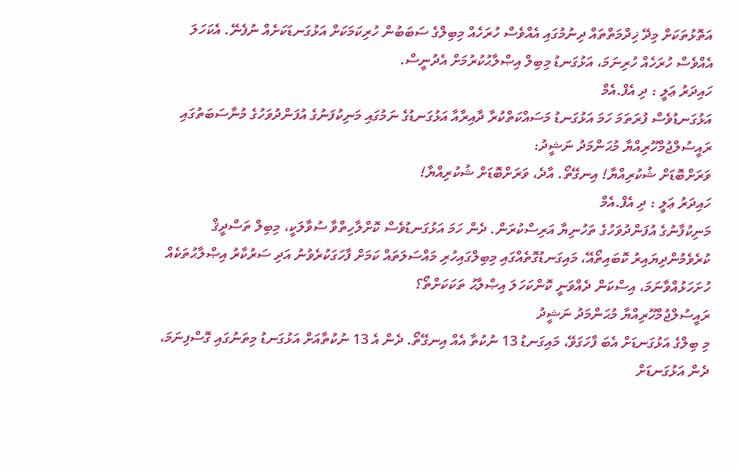އަތޮޅުތަކަށް މިދޭ ޚިދްމަތްތައް ދިނުމުގައި އެއްވެސް ހުރަހެއް މިބިލްގެ ސަބަބުން ހުރިކަމަކަށް އަޅުގަނޑަކަށެއް ނުފެނޭ. އެކަހަލަ އެއްވެސް ހުރަހެއް ހުރިނަމަ، އަޅުގަނޑު މިބިލް އިޞްލާޙުކުރުމަށް އެދުނީސް.
ހައިދަރު ޢަލީ : ދި އެފް.އެމް
އަޅުގަނޑުވެސް ފުރަތަމަ ހަމަ އަޅުގަނޑު މަސައްކަތްކުރާ ދާއިރާއާ އަޅުގަނޑުގެ ނަމުގައި މަނިކުފަނުގެ އުފަންދުވަހުގެ މުނާސަބަތުގައި
ރައީސުލްޖުމްހޫރިއްޔާ މުޙަންމަދު ނަޝީދު:
ވަރަށްބޮޑަށް ޝުކުރިއްޔާ! އިނގޭތޯ. އާދެ، ވަރަށްބޮޑަށް ޝުކުރިއްޔާ!
ހައިދަރު ޢަލީ : ދި އެފް.އެމް
މަނިކުފާނުގެ އުފަންދުވަހުގެ ތަހުނިޔާ އަރިސްކުރަން. ދެން ހަމަ އަޅުގަނޑުވެސް ކޮށްލާހިތްވާ ސުވާލަކީ، މިބިލް ތަސްދީޤް ކުރެވެމުންދިޔައިރު ކޮބައިތޯއޭ، މައިގަނޑުގޮތެއްގައި މިބިލްގައިހުރި މައްސަލަތައް ކަމަށް ފާހަގަކުރެވުނު އަދި ސަރުކާރު އިޞްލާޙުތަކެއް ހުށަހަޅުއްވާނަމަ، އިސްކަން ދެއްވަނީ ކޮންކަހަލަ އިޞްލާޙު ތަކަކަށްތޯ؟
ރައީސުލްޖުމްހޫރިއްޔާ މުޙަންމަދު ނަޝީދު
މި ބިލްގެ އަޅުގަނޑަށް އެބަ ފާހަގަވޭ، މައިގަނޑު 13 ނުކުތާ އެއް އިނގޭތޯ. ދެން އެ 13 ނުކުތާއަށް އަޅުގަނޑު މިތަނުގައި ގޮސްފިނަމަ، ދެން އަޅުގަނޑަށް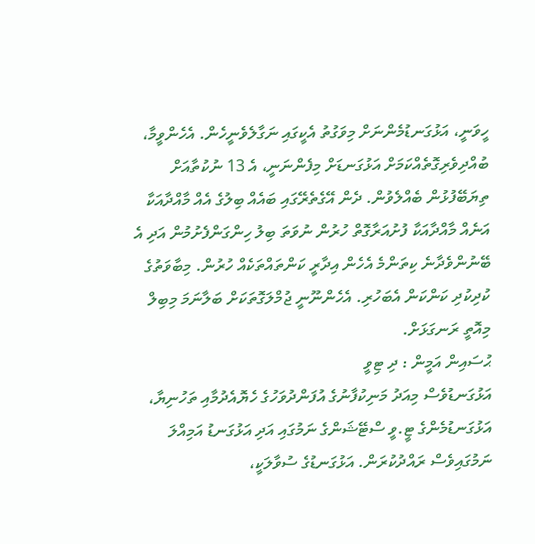ހީވަނީ، އަޅުގަނޑުމެންނަށް މިވަގުތު އެކީގައި ނަގާލެވެނީހެން. އެހެންވީމާ، ބުއްދިވެރިގޮތެއްކަމަށް އަޅުގަނޑަށް މިފެންނަނީ، އެ 13 ނުކުތާއަށް ތިޔަބޭފުޅުން ބެއްލެވުން. ދެން އޭގެތެރޭގައި ބައެއް ބިލުގެ އެއް މާއްދާއަކާ އަނެއް މާއްދާއަކާ ފުށުއަރާގޮތް ހުރުން ނުވަތަ ބިލު ހިންގަންފެށުމުން އަދި އެ ބޭނުންވެދާނެ ކިތަންމެ އެހެން އިދާރީ ކަންތައްތަކެއް ހުރުން. މިބާވަތުގެ ކުދިކުދި ކަންކަން އެބަހުރި. އެހެންނޫނީ ޖުމްލަގޮތަކަށް ބަލާނަމަ މިބިލް މިއޮތީ ރަނގަޅަށް.
ޙުސައިން އަމީން : ދި ޓިވީ
އަޅުގަނޑުވެސް މިއަދު މަނިކުފާނުގެ އުފަންދުވަހުގެ ހެޔޮއެދުމާއި ތަހުނިޔާ، އަޅުގަނޑުމެންގެ ޓީ.ވީ ސްޓޭޝަންގެ ނަމުގައި އަދި އަޅުގަނޑު އަމިއްލަ ނަމުގައިވެސް ރައްދުކުރަން. އަޅުގަނޑުގެ ސުވާލަކީ،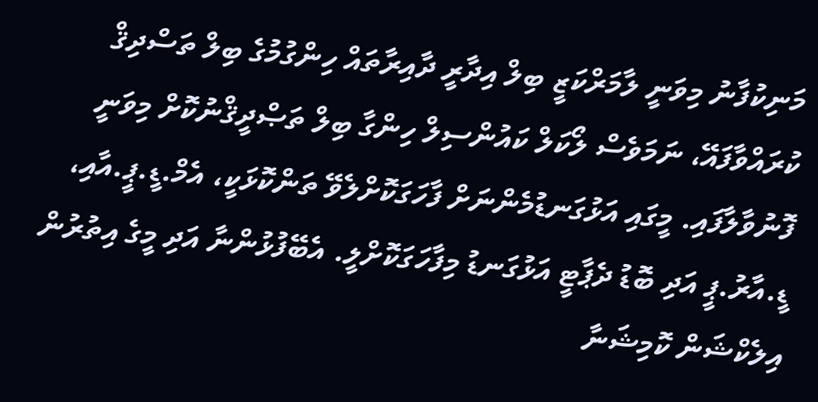މަނިކުފާނު މިވަނީ ލާމަރްކަޒީ ބިލް އިދާރީ ދާއިރާތައް ހިންގުމުގެ ބިލް ތަސްދިޤް ކުރައްވާފައޭ، ނަމަވެސް ލޯކަލް ކައުންސިލް ހިންގާ ބިލް ތަޞްދީޤްނުކޮށް މިވަނީ ފޮނުވާލާފައި. މީގައި އަޅުގަނޑުމެންނަށް ފާހަގަކޮށްލެވޭ ތަންކޮޅަކީ، އެމް.ޑީ.ޕީ.އާއި، ޑީ.އާރު.ޕީ އަދި ބޮޑު ދެޕާޓީ އަޅުގަނޑު މިފާހަގަކޮށްލީ. އެބޭފުޅުންނާ އަދި މީގެ އިތުރުން އިލެކްޝަން ކޮމިޝަނާ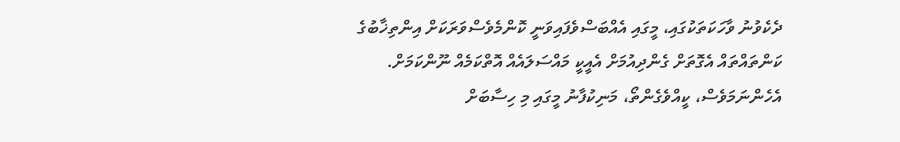ދެކެވުނު ވާހަކަތަކުގައި، މީގައި އެއްބަސްވެފައިވަނީ ކޮންމެވެސްވަރަކަށް އިންތިޚާބުގެ ކަންތައްތައް އެގޮތަށް ގެންދިއުމަށް އެއީކީ މައްސަލައެއް އޮތްކަމެއް ނޫންކަމަށް. އެހެންނަމަވެސް، ކީއްވެގެންތޯ، މަނިކުފާނު މީގައި މި ހިސާބަށް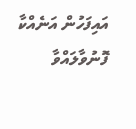އައިފަހުން އަނެއްކާ ފޮނުވާލައްވާ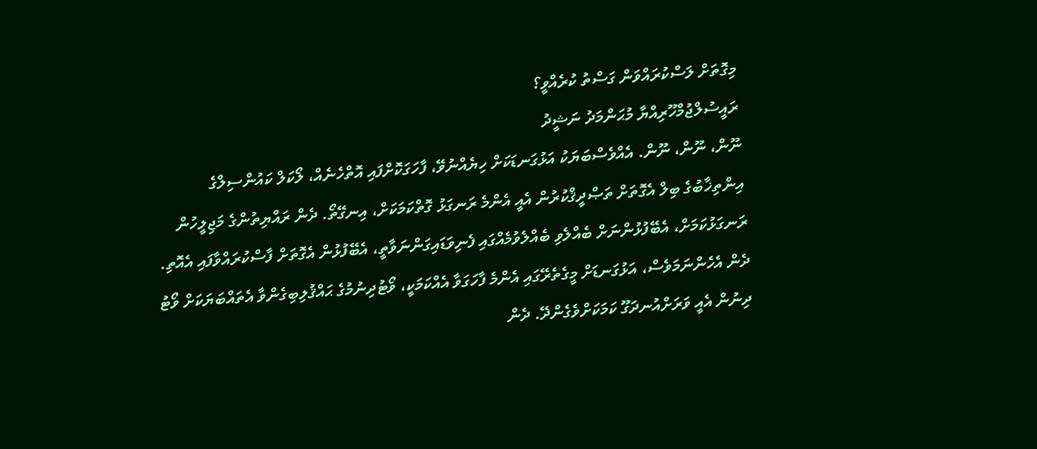މިގޮތަށް ލަސްކުރައްވަން ގަސްތު ކުރެއްވީ؟
ރައީސުލްޖުމްހޫރިއްޔާ މުޙަންމަދު ނަޝީދު
ނޫން، ނޫން، ނޫން. އެއްވެސްބަޔަކު އަޅުގަނޑަކަށް ހިޔެއްނުވޭ، ފާހަގަކޮށްފައި އޮތްހެނެއް، ލޯކަލް ކައުންސިލްގެ އިންތިޚާބުގެ ބިލް އެގޮތަށް ތަޞްދީޤްކުރުން އެއީ އެންމެ ރަނގަޅު ގޮތްކަމަކަށް، އިނގޭތޯ. ދެން ރައްޔިތުންގެ މަޖިލީހުން ރަނގަޅުކަމަށް، އެބޭފުޅުންނަށް ބެއްލެވި ބެއްލެވުމެއްގައި ފެނިވަޑައިގަންނަވާތީ، އެބޭފުޅުން އެގޮތަށް ފާސްކުރައްވާފައި އެއޮތި. ދެން އެހެންނަމަވެސް، އަޅުގަނޑަށް މީގެތެރޭގައި އެންމެ ފާހަގަވާ އެއްކަމަކީ، ވޯޓުދިނުމުގެ ޙައްޤުލިބިގެންވާ އެތައްބަޔަކަށް ވޯޓު ދިނުން އެއީ ވަރަށްއުނދަގޫ ކަމަކަށްވެގެންދޭ. ދެން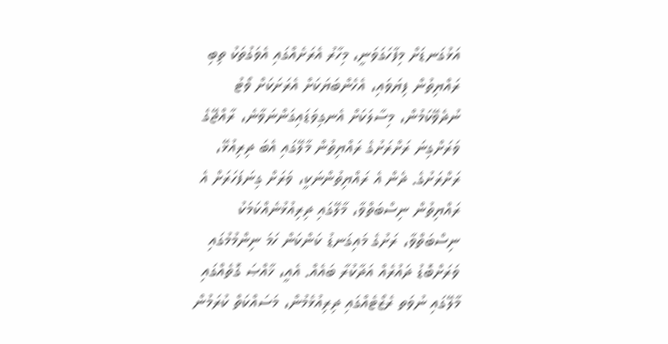އަޅުގަނޑަށް މިފާހަގަވަނީ، މިހާރު އެރަށެއްގައި އެވަގުތަކު ތިބި ރައްޔިތުން ފިޔަވައި، އެހެންބަޔަކަށް އެރަށަކަށް ވޯޓު ނުދެވޭކަމުން، މިސާލަކަށް އެނގިވަޑައިގަންނަވާނެ، ރާއްޖޭގެ ވަރަށްގިނަ ރަށްރަށުގެ ރައްޔިތުން މާލޭގައި އެބަ ދިރިއުޅޭ، ރަށްރަށުގެ. ދެން އެ ރައްޔިތުންނަކީ، ވަރަށް ގިނަފަހަރަށް އެ ރައްޔިތުން ނިސްބަތްވާ، މާލޭގައި ދިރިއުޅުނެއްކަމަކު ނިސްބަތްވާ، ރަށުގެ މައިގަނޑު ކަންކަން ހަމަ ނިންމުމުގައި ވަރަށްބޮޑު ދައުރެއް އަދާކުރާ ބައެއް. އެއީ، ޚާއްޞަ ގޮތެއްގައި މާލޭގައި ނުވަތ ރެޒޯޓެއްގައި ދިރިއުޅެމުން، މަސައްކަތް ކުރަމުން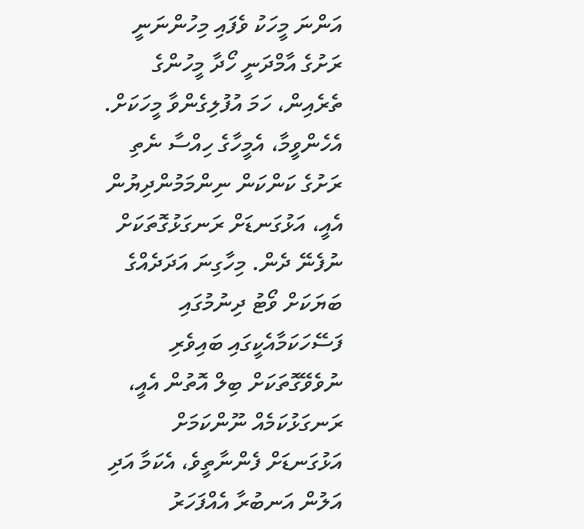އަންނަ މީހަކު ވެފައި މިހުންނަނީ ރަށުގެ އާމްދަނީ ހޯދާ މީހުންގެ ތެރެއިން، ހަމަ އުފުލިގެންވާ މީހަކަށް. އެހެންވީމާ، އެމީހާގެ ހިއްސާ ނެތި ރަށުގެ ކަންކަން ނިންމަމުންދިޔުން އެއީ، އަޅުގަނޑަށް ރަނގަޅުގޮތަކަށް ނުފެނޭ ދެން. މިހާގިނަ އަދަދެއްގެ ބަޔަކަށް ވޯޓު ދިނުމުގައި ފަސޭހަކަމާއެކީގައި ބައިވެރި ނުވެވޭގޮތަކަށް ބިލް އޮތުން އެއީ، ރަނގަޅުކަމެއް ނޫންކަމަށް އަޅުގަނޑަށް ފެންނާތީވެ، އެކަމާ އަދި އަލުން އަނބުރާ އެއްފަހަރު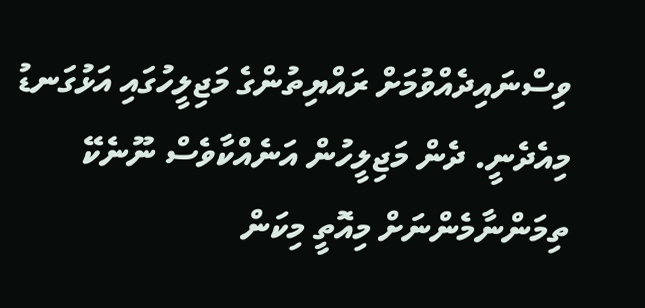ވިސްނައިދެއްވުމަށް ރައްޔިތުންގެ މަޖިލީހުގައި އަޅުގަނޑު މިއެދެނީ. ދެން މަޖިލީހުން އަނެއްކާވެސް ނޫނެކޭ ތިމަންނާމެންނަށް މިއޮތީ މިކަން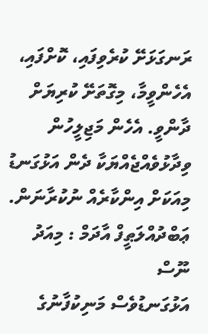ރަނގަޅަށޭ ކުރެވިފައި، ކޮށްފައި، އެހެންވީމާ، މިގޮތަށޭ ކުރިޔަށް ދާންވީ. އެހެން މަޖިލީހުން ވިދާޅުވެއްޖެއްޔަކާ ދެން އަޅުގަނޑު މިއަކަށް އިންކާރެއް ނުކުރާނަން.
ޢަބްދުއްލަޠީފް އާދަމް : މިއަދު ނޫސް
އަޅުގަނޑުވެސް މަނިކުފާނުގެ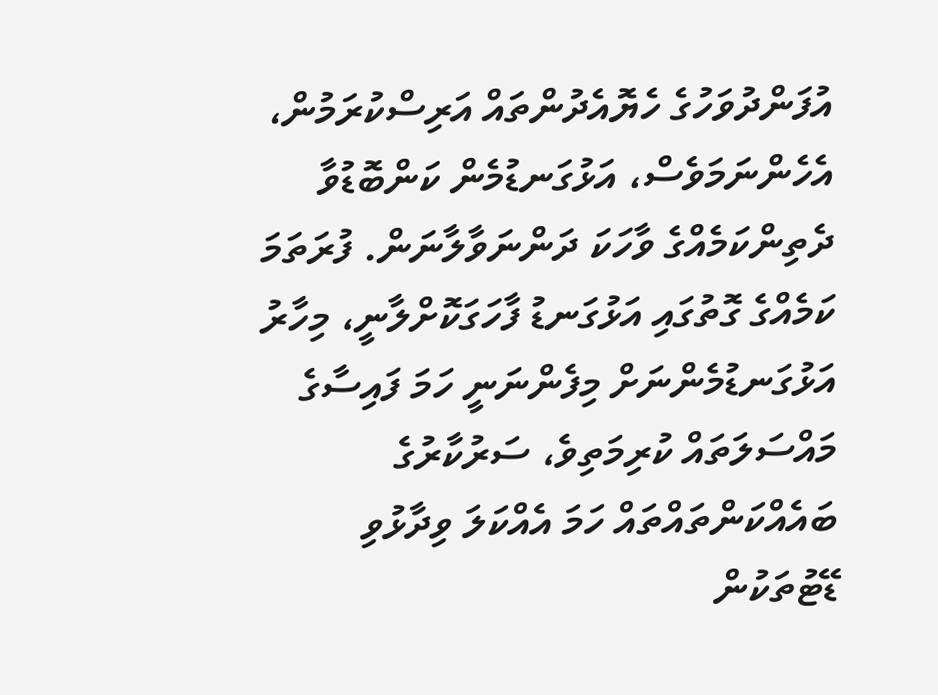އުފަންދުވަހުގެ ހެޔޮއެދުންތައް އަރިސްކުރަމުން، އެހެންނަމަވެސް، އަޅުގަނޑުމެން ކަންބޮޑުވާ ދެތިންކަމެއްގެ ވާހަކަ ދަންނަވާލާނަން. ފުރަތަމަ ކަމެއްގެ ގޮތުގައި އަޅުގަނޑު ފާހަގަކޮށްލާނީ، މިހާރު އަޅުގަނޑުމެންނަށް މިފެންނަނީ ހަމަ ފައިސާގެ މައްސަލަތައް ކުރިމަތިވެ، ސަރުކާރުގެ ބައެއްކަންތައްތައް ހަމަ އެއްކަލަ ވިދާޅުވި ޑޭޓުތަކުން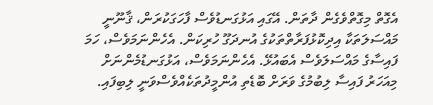އެގޮތް މިގޮތްވެގެން ދާތަން. އޭގައި އަޅުގަނޑުވެސް ފާހަގަކުރަން، ޤާނޫނީ މައްސަލަތަކާ އިދިކޮޅުފަރާތްތަކުގެ އުނދަގޫ ހުރިކަން. އެހެންނަމަވެސް، ހަމަ ފައިސާގެ މައްސަލަވެސް އެބައުޅޭ. އެހެންނަމަވެސް، އަޅުގަނޑުމެންނަށް މިއަހަރު ފައިސާ ލިބުމުގެ ވަރަށް ބޮޑެތި އުންމީދުތަކެއްވެސްވަނީ ލިބިފައި.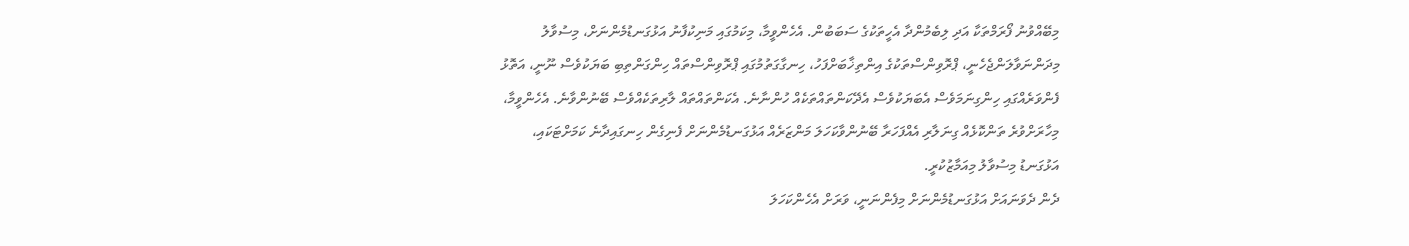މިބޭއްވުނު ފޯރަމްތަކާ އަދި ލިބެމުންދާ އެހީތަކުގެ ސަބަބުން. އެހެންވީމާ، މިކަމުގައި މަނިކުފާނު އަޅުގަނޑުމެންނަށް، މިސުވާލު މިދަންނަވާލަންޖެހެނީ، ޕްރޮވިންސްތަކުގެ އިންތިޚާބަށްފަހު، ހިނގާގަތުމުގައި ޕްރޮވިންސްތައް ހިންގަންތިބި ބަޔަކުވެސް ނޫނީ، އަތޮޅު ފެންވަރެއްގައި ހިންގިނަމަވެސް އެބަޔަކުވެސް އެދޭކަންތައްތަކެއް ހުންނާނެ. އެކަންތައްތައް ލާރިތަކެއްވެސް ބޭނުންވާނެ. އެހެންވީމާ، މިހާރަށްވުރެ ތަންކޮޅެއް ގިނަލާރި އެއްފަހަރާ ބޭނުންވާކަހަލަ މަންޒަރެއް އަޅުގަނޑުމެންނަށް ފެނިގެން ހިނގައިދާނެ ކަމަށްޓަކައި، އަޅުގަނޑު މިސުވާލު މިއަމާޒުކުރީ.
ދެން ދެވަނައަށް އަޅުގަނޑުމެންނަށް މިފެންނަނީ، ވަރަށް އެހެންކަހަލަ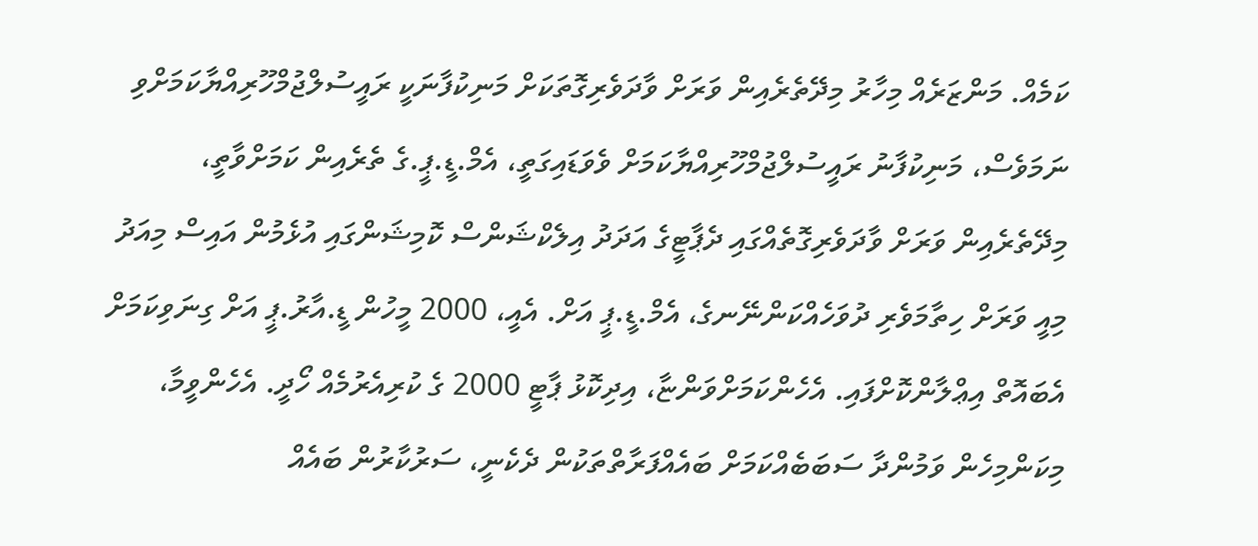ކަމެއް. މަންޒަރެއް މިހާރު މިދޭތެރެއިން ވަރަށް ވާދަވެރިގޮތަކަށް މަނިކުފާނަކީ ރައީސުލްޖުމްހޫރިއްޔާކަމަށްވި ނަމަވެސް، މަނިކުފާނު ރައީސުލްޖުމްހޫރިއްޔާކަމަށް ވެވަޑައިގަތީ، އެމް.ޑީ.ޕީ.ގެ ތެރެއިން ކަމަށްވާތީ، މިދޭތެރެއިން ވަރަށް ވާދަވެރިގޮތެއްގައި ދެޕާޓީގެ އަދަދު އިލެކްޝަންސް ކޮމިޝަންގައި އުޅެމުން އައިސް މިއަދު މިއީ ވަރަށް ހިތާމަވެރި ދުވަހެއްކަންނޭނގެ، އެމް.ޑީ.ޕީ އަށް. އެއީ، 2000 މީހުން ޑީ.އާރު.ޕީ އަށް ގިނަވިކަމަށް އެބައޮތް އިޢްލާންކޮށްފައި. އެހެންކަމަށްވަންޏާ، އިދިކޮޅު ޕާޓީ 2000 ގެ ކުރިއެރުމެއް ހޯދީ. އެހެންވީމާ، މިކަންމިހެން ވަމުންދާ ސަބަބެއްކަމަށް ބައެއްފަރާތްތަކުން ދެކެނީ، ސަރުކާރުން ބައެއް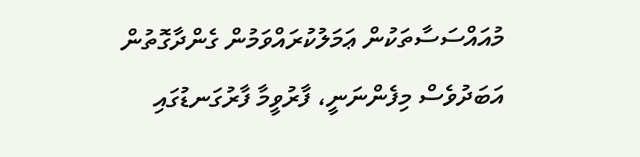މުއައްސަސާތަކުން ޢަމަލުކުރައްވަމުން ގެންދާގޮތުން އަބަދުވެސް މިފެންނަނީ، ފާރުވީމާ ފާރުގަނޑުގައި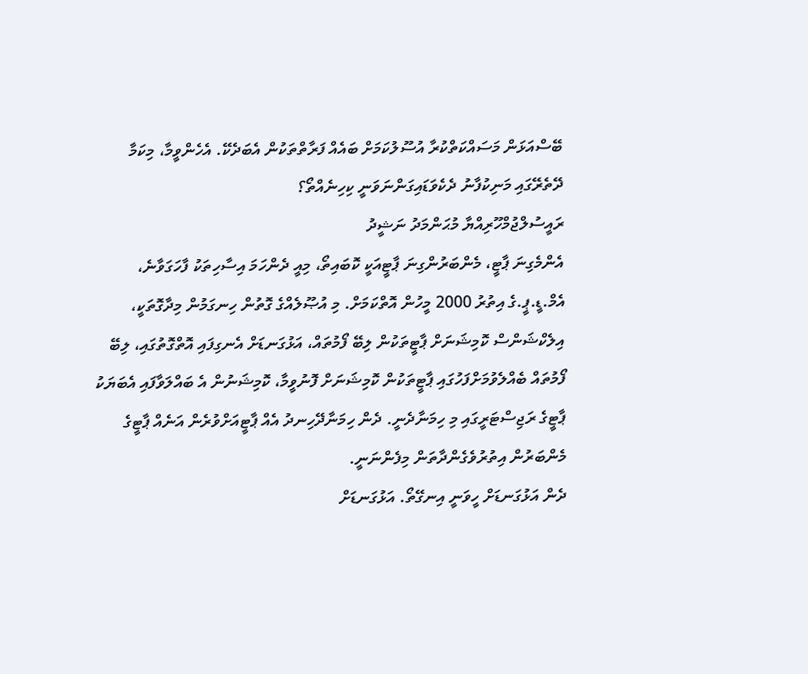ބޭސްއަޅަން މަސައްކަތްކުރާ އުސޫލުކަމަށް ބައެއް ފަރާތްތަކުން އެބަދެކޭ. އެހެންވީމާ، މިކަމާ ދޭތެރޭގައި މަނިކުފާނު ދެކެވަޑައިގަންނަވަނީ ކިހިނެއްތޯ؟
ރައީސުލްޖުމްހޫރިއްޔާ މުޙަންމަދު ނަޝީދު
އެންމެގިނަ ޕާޓީ، މެންބަރުންގިނަ ޕާޓީއަކީ ކޮބައިތޯ، މިއީ ދެންހަމަ އިސާހިތަކު ފާހަގަވާނެ، އެމް.ޑީ.ޕީ.ގެ އިތުރު 2000 މީހުން އޮތްކަމަށް. މި އުޞޫލެއްގެ ގޮތުން ހިނގަމުން މިދާގޮތަކީ، އިލެކްޝަންސް ކޮމިޝަނަށް ޕާޓީތަކުން ލިބޭ ފޯމުތައް، އަޅުގަނޑަށް އެނގިފައި އޮތްގޮތުގައި، ލިބޭ ފޯމުތައް ބެއްލެވުމަށްފަހުގައި ޕާޓީތަކުން ކޮމިޝަނަށް ފޮނުވީމާ، ކޮމިޝަނުން އެ ބައްލަވާފައި އެބަޔަކު ޕާޓީގެ ރަޖިސްޓަރީގައި މި ހިމަނާދެނީ. ދެން ހިމަނާދޭހިނދު އެއް ޕާޓީއަށްވުރެން އަނެއް ޕާޓީގެ މެންބަރުން އިތުރުވެގެންދާތަން މިފެންނަނީ.
ދެން އަޅުގަނޑަށް ހީވަނީ އިނގޭތޯ. އަޅުގަނޑަށް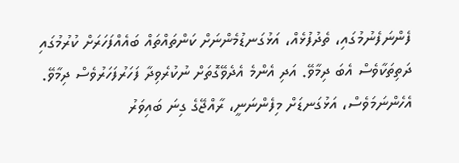ފެންނަފެނުމުގައި، ތެދުފުޅެއް، އަޅުގަނޑުމެންނަށް ކަންތައްތައް ބައެއްފަހަރަށް ކުރުމުގައި ދަތިތަކާވެސް އެބަ ދިމާވޭ. އަދި އެންމެ އެދެވޭގޮތަށް ނުކުރެވިދާ ފަހަރުފަހަރުވެސް ދިމާވޭ. އެހެންނަމަވެސް، އަޅުގަނޑަށް މިފެންނަނީ، ރާއްޖޭގެ ގިނަ ބައިވަރު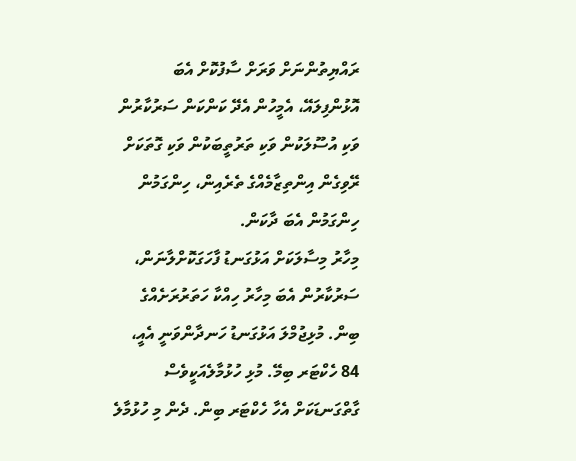ރައްޔިތުންނަށް ވަރަށް ސާފުކޮށް އެބަ އޮޅުންފިލައޭ، އެމީހުން އެދޭ ކަންކަން ސަރުކާރުން ވަކި އުސޫލަކުން ވަކި ތަރުތީބަކުން ވަކި ގޮތަކަށް ރޭވިގެން އިންތިޒާމެއްގެ ތެރެއިން، ހިންގަމުން ހިންގަމުން އެބަ ދާކަން.
މިހާރު މިސާލަކަށް އަޅުގަނޑު ފާހަގަކޮށްލާނަން، ސަރުކާރުން އެބަ މިހާރު ހިއްކާ ހަތަރުރަށެއްގެ ބިން. މުޅިޖުމްލަ އަޅުގަނޑު ހަނދާންވަނީ އެއީ، 84 ހެކްޓަރ ބިމޭ. މުޅި ހުޅުމާލެއަކީވެސް ގާތްގަނޑަކަށް އެހާ ހެކްޓަރ ބިން. ދެން މި ހުޅުމާލެ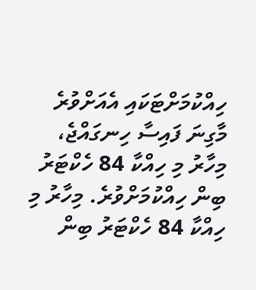ހިއްކުމަށްޓަކައި އެއަށްވުރެ މާގިނަ ފައިސާ ހިނގައްޖެ، މިހާރު މި ހިއްކާ 84 ހެކްޓަރު ބިން ހިއްކުމަށްވުރެ. މިހާރު މި ހިއްކާ 84 ހެކްޓަރު ބިން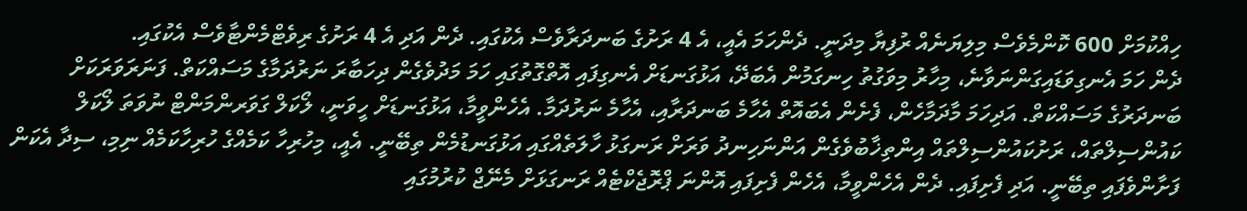ހިއްކުމަށް 600 ކޮންމެވެސް މިލިޔަނެއް ރުފިޔާ މިދަނީ. ދެންހަމަ އެއީ، އެ 4 ރަށުގެ ބަނދަރާވެސް އެކުގައި. ދެން އަދި އެ 4 ރަށުގެ ރިވެޓްމެންޓާވެސް އެކުގައި.
ދެން ހަމަ އެނގިވަޑައިގަންނަވާނެ، މިހާރު މިވަގުތު ހިނގަމުން އެބަދޭ، އަޅުގަނޑަށް އެނގިފައި އޮތްގޮތުގައި ހަމަ މަދުވެގެން ދިހަބާރަ ނަރުދަމާގެ މަސައްކަތް. ފަނަރަވަރަކަށް ބަނދަރުގެ މަސައްކަތް. އަދިހަމަ މާދަމާހެން، ފެށެން އެބައޮތް އެހާމެ ބަނދަރާއި، އެހާމެ ނަރުދަމާ. އެހެންވީމާ، އަޅުގަނޑަށް ހީވަނީ، ލޯކަލް ގަވަރންމަންޓް ނުވަތަ ލޯކަލް ކައުންސިލްތައް، ރަށުކައުންސިލްތައް އިންތިޚާބުވެގެން އަންނަހިނދު ވަރަށް ރަނގަޅު ހާލަތެއްގައި އަޅުގަނޑުމެން ތިބޭނީ. އެއީ، މިހުރިހާ ކަމެއްގެ ހުރިހާކަމެއް ނިމި، ސިދާ އެކަން ފަށާންވެފައި ތިބޭނީ. އަދި ފެށިފައި. ދެން އެހެންވީމާ، އެހެން ފެށިފައި އޮންނަ ޕްރޮޖެކްޓެއް ރަނގަޅަށް މެނޭޖް ކުރުމުގައި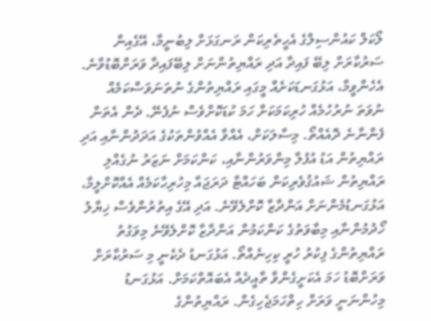ލޯކަލް ކައުންސިލްގެ އެހީތެރިކަން ރަނގަޅަށް ލިބުނީމާ، އޭގެއިން ސަރުކާރަށް ލިބޭ ފައިދާ އަދި ރައްޔިތުންނަށް ލިބޭފައިދާ ވަރަށްބޮޑުވާނެ.
އެހެންވީމާ، އަޅުގަނޑަކަށެއް މީގައި ރައްޔިތުންގެ ނުތަނަވަސްކަމެއް ނުވަތަ ނުރުހުމެއް ހުރިކަމަކަށް ހަމަ ކުޑަކޮށްވެސް ނުފެނޭ. ދެން އެތަން ފެންނާނެ ދޮއެއްތޯ. މިސާލަކަށް، އެއްވާ އެއްވުންތަކުގެ އަދަދުންނާއި އަދި ރައްޔިތުން އަޑު އުފުލާ މިންވަރުންނާއި، ކަންކަމަށް ނަޒަރު ނުގެއްލި ރައްޔިތުން ޝައުޤުވެރިކަން ބަހައްޓާ ދަރަޖައާ މިހުރިހާކަމެއް އެއްކޮށްލީމާ، އަޅުގަނޑުމެންނަށް އަންދާޒާ ކޮށްލެވޭނެ. އަދި އޭގެ އިތުރުންވެސް ޚިޔާލު ހޯދުމުންނާއި މިބާވަތުގެ ކަންކަމުން އަންދާޒާ ކޮށްލެވޭނެ މިވަގުތު ރައްޔިތުންގެ ފިކުރު ހުރީ ކިހިނެއްތޯ. އަޅުގަނޑު ދެކެނީ މި ސަރުކާރަށް ވަރަށްބޮޑު ހަމަ އެކަށީގެންވާ ތާއީދެއް އެބައޮތްކަމަށް. އަޅުގަނޑު މިހުންނަނީ ވަރަށް ހިތްހަމަޖެހިގެން. ރައްޔިތުންގެ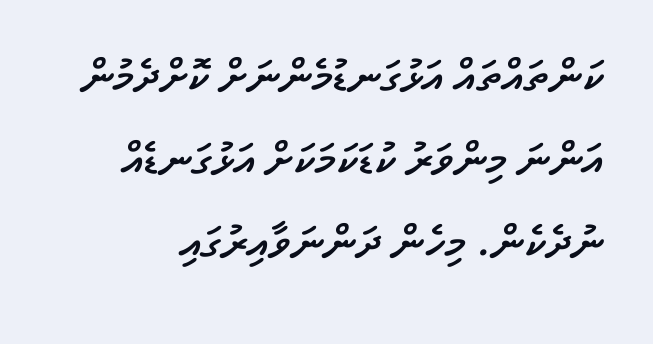ކަންތައްތައް އަޅުގަނޑުމެންނަށް ކޮށްދެމުން އަންނަ މިންވަރު ކުޑަކަމަކަށް އަޅުގަނޑެއް ނުދެކެން. މިހެން ދަންނަވާއިރުގައި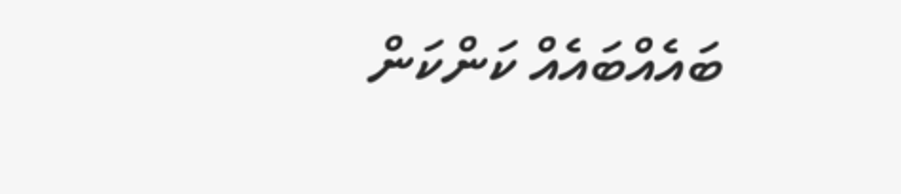ބައެއްބައެއް ކަންކަން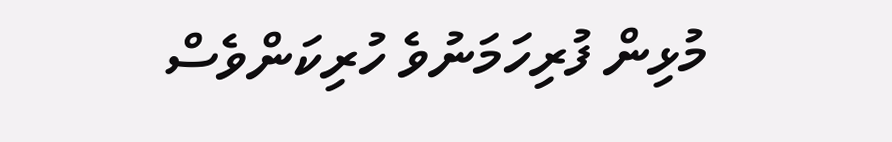މުޅިން ފުރިހަމަނުވެ ހުރިކަންވެސް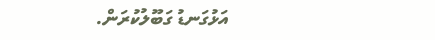އަޅުގަނޑު ގަބޫލުކުރަން.